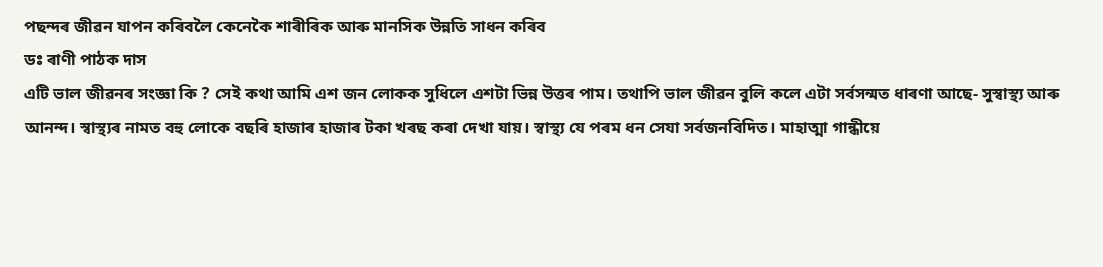পছন্দৰ জীৱন যাপন কৰিবলৈ কেনেকৈ শাৰীৰিক আৰু মানসিক উন্নতি সাধন কৰিব
ডঃ ৰাণী পাঠক দাস
এটি ভাল জীৱনৰ সংজ্ঞা কি ? সেই কথা আমি এশ জন লোকক সুধিলে এশটা ভিন্ন উত্তৰ পাম। তথাপি ভাল জীৱন বুলি কলে এটা সৰ্বসন্মত ধাৰণা আছে- সুস্বাস্থ্য আৰু আনন্দ। স্বাস্থ্যৰ নামত বহু লোকে বছৰি হাজাৰ হাজাৰ টকা খৰছ কৰা দেখা যায়। স্বাস্থ্য যে পৰম ধন সেযা সৰ্বজনবিদিত। মাহাত্মা গান্ধীয়ে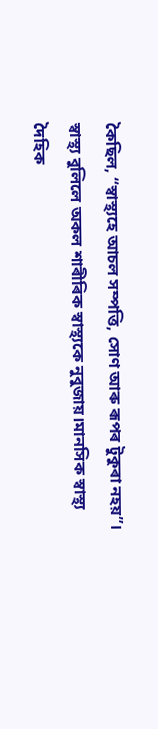কৈছিল, “স্বাস্থ্যহে আচল সম্পত্তি, সোণ আৰু ৰূপৰ টুকুৰা নহয়”।
স্বাস্থ্য বুলিলে অকল শাৰীৰিক স্বাস্থ্যকে নুবুজায়।মানসিক স্বাস্থ্য দৈহিক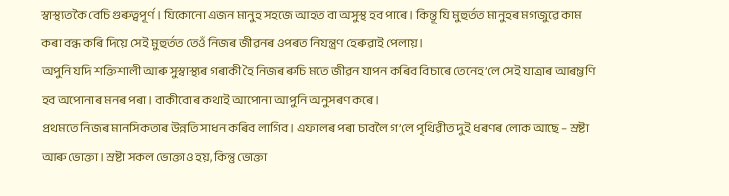স্বাস্থ্যতকৈ বেচি গুৰুত্বপূৰ্ণ । যিকোনো এজন মানুহ সহজে আহত বা অসুস্থ হব পাৰে। কিন্তূ যি মুহুৰ্তত মানুহৰ মগজুৱে কাম কৰা বন্ধ কৰি দিয়ে সেই মুহুৰ্তত তেওঁ নিজৰ জীৱনৰ ওপৰত নিযন্ত্ৰণ হেৰুৱাই পেলায়।
অপুনি যদি শক্তিশালী আৰু সুস্বাস্থ্যৰ গৰাকী হৈ নিজৰ ৰুচি মতে জীৱন যাপন কৰিব বিচাৰে তেনেহ’লে সেই যাত্ৰাৰ আৰম্ভণি হব অপোনাৰ মনৰ পৰা। বাকীবোৰ কথাই আপোনা আপুনি অনুসৰণ কৰে।
প্ৰথমতে নিজৰ মানসিকতাৰ উন্নতি সাধন কৰিব লাগিব। এফালৰ পৰা চাবলৈ গ’লে পৃথিৱীত দুই ধৰণৰ লোক আছে – স্ৰষ্টা আৰু ভোক্তা। স্ৰষ্টা সকল ভোক্তাও হয়, কিন্তু ভোক্তা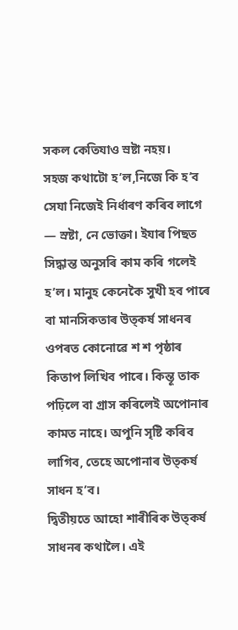সকল কেতিযাও স্ৰষ্টা নহয়।
সহজ কথাটো হ’ল,নিজে কি হ’ব সেযা নিজেই নিৰ্ধাৰণ কৰিব লাগে — স্ৰষ্টা, নে ভোক্তা। ইযাৰ পিছত সিদ্ধান্ত অনুসৰি কাম কৰি গলেই হ’ল। মানুহ কেনেকৈ সুখী হব পাৰে বা মানসিকতাৰ উত্কৰ্ষ সাধনৰ ওপৰত কোনোৱে শ শ পৃষ্ঠাৰ কিতাপ লিখিব পাৰে। কিন্তূ তাক পঢ়িলে বা গ্ৰাস কৰিলেই অপোনাৰ কামত নাহে। অপুনি সৃষ্টি কৰিব লাগিব, তেহে অপোনাৰ উত্কৰ্ষ সাধন হ’ব।
দ্বিতীয়তে আহো শাৰীৰিক উত্কৰ্ষ সাধনৰ কথালৈ। এই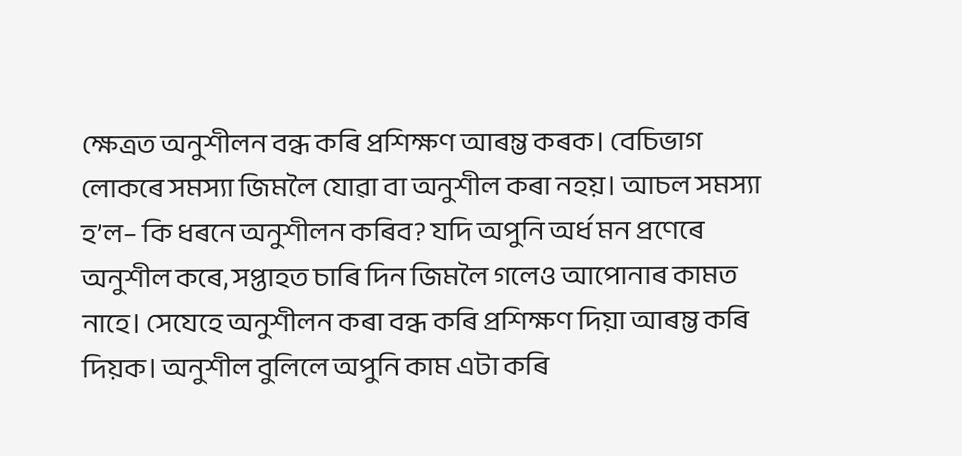ক্ষেত্ৰত অনুশীলন বন্ধ কৰি প্ৰশিক্ষণ আৰম্ভ কৰক। বেচিভাগ লোকৰে সমস্যা জিমলৈ যোৱা বা অনুশীল কৰা নহয়। আচল সমস্যা হ’ল– কি ধৰনে অনুশীলন কৰিব? যদি অপুনি অৰ্ধ মন প্ৰণেৰে অনুশীল কৰে, সপ্তাহত চাৰি দিন জিমলৈ গলেও আপোনাৰ কামত নাহে। সেযেহে অনুশীলন কৰা বন্ধ কৰি প্ৰশিক্ষণ দিয়া আৰম্ভ কৰি দিয়ক। অনুশীল বুলিলে অপুনি কাম এটা কৰি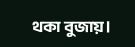থকা বুজায়।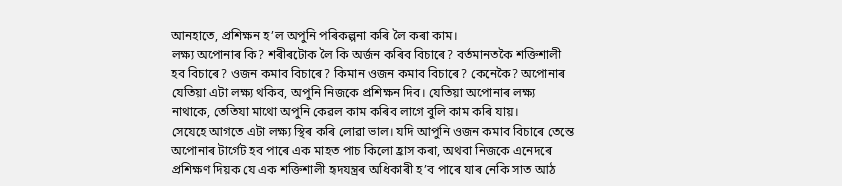আনহাতে, প্ৰশিক্ষন হ’ল অপুনি পৰিকল্পনা কৰি লৈ কৰা কাম।
লক্ষ্য অপোনাৰ কি? শৰীৰটোক লৈ কি অৰ্জন কৰিব বিচাৰে? বৰ্তমানতকৈ শক্তিশালী হব বিচাৰে? ওজন কমাব বিচাৰে? কিমান ওজন কমাব বিচাৰে? কেনেকৈ? অপোনাৰ যেতিয়া এটা লক্ষ্য থকিব, অপুনি নিজকে প্ৰশিক্ষন দিব। যেতিয়া অপোনাৰ লক্ষ্য নাথাকে, তেতিযা মাথো অপুনি কেৱল কাম কৰিব লাগে বুলি কাম কৰি যায়।
সেযেহে আগতে এটা লক্ষ্য স্থিৰ কৰি লোৱা ভাল। যদি আপুনি ওজন কমাব বিচাৰে তেন্তে অপোনাৰ টাৰ্গেট হব পাৰে এক মাহত পাচ কিলো হ্ৰাস কৰা, অথবা নিজকে এনেদৰে প্ৰশিক্ষণ দিয়ক যে এক শক্তিশালী হৃদযন্ত্ৰৰ অধিকাৰী হ’ব পাৰে যাৰ নেকি সাত আঠ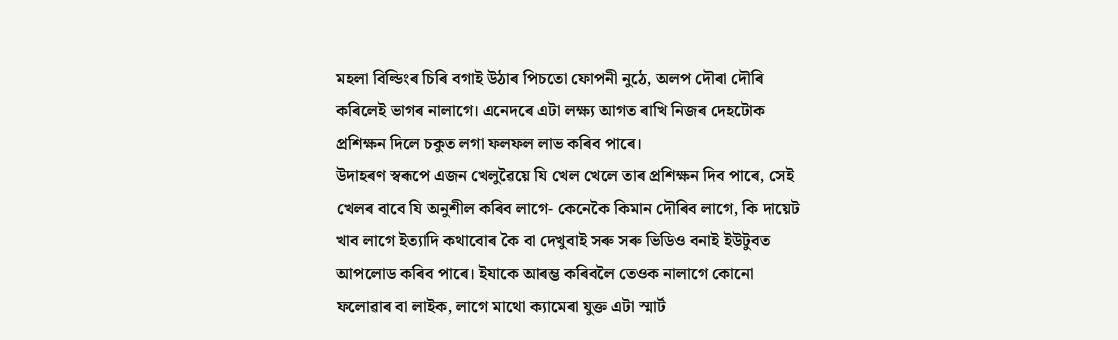মহলা বিল্ডিংৰ চিৰি বগাই উঠাৰ পিচতো ফোপনী নুঠে, অলপ দৌৰা দৌৰি কৰিলেই ভাগৰ নালাগে। এনেদৰে এটা লক্ষ্য আগত ৰাখি নিজৰ দেহটোক প্ৰশিক্ষন দিলে চকুত লগা ফলফল লাভ কৰিব পাৰে।
উদাহৰণ স্বৰূপে এজন খেলুৱৈয়ে যি খেল খেলে তাৰ প্ৰশিক্ষন দিব পাৰে, সেই খেলৰ বাবে যি অনুশীল কৰিব লাগে- কেনেকৈ কিমান দৌৰিব লাগে, কি দায়েট খাব লাগে ইত্যাদি কথাবোৰ কৈ বা দেখুবাই সৰু সৰু ভিডিও বনাই ইউটুবত আপলোড কৰিব পাৰে। ইযাকে আৰম্ভ কৰিবলৈ তেওক নালাগে কোনো ফলোৱাৰ বা লাইক, লাগে মাথো ক্যামেৰা যুক্ত এটা স্মাৰ্ট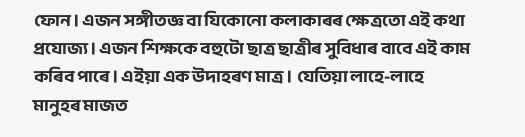ফোন। এজন সঙ্গীতজ্ঞ বা যিকোনো কলাকাৰৰ ক্ষেত্ৰতো এই কথা প্ৰযোজ্য। এজন শিক্ষকে বহুটো ছাত্ৰ ছাত্ৰীৰ সুবিধাৰ বাবে এই কাম কৰিব পাৰে। এইয়া এক উদাহৰণ মাত্ৰ। যেতিয়া লাহে-লাহে মানুহৰ মাজত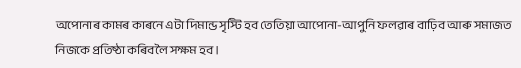অপোনাৰ কামৰ কাৰনে এটা দিমান্ড সৃস্টি হব তেতিয়া আপোনা-আপুনি ফলৱাৰ বাঢ়িব আৰু সমাজত নিজকে প্ৰতিষ্ঠা কৰিবলৈ সক্ষম হব।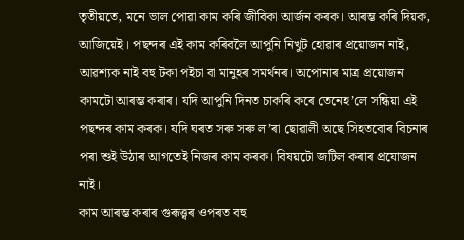তৃতীয়তে, মনে ভাল পোৱা কাম কৰি জীবিকা আৰ্জন কৰক। আৰম্ভ কৰি দিয়ক, আজিয়েই। পছন্দৰ এই কাম কৰিবলৈ আপুনি নিখুট হোৱাৰ প্ৰয়োজন নাই, আৱশ্যক নাই বহু টকা পইচা বা মানুহৰ সমৰ্থনৰ। অপোনাৰ মাত্ৰ প্ৰয়োজন কামটো আৰম্ভ কৰাৰ। যদি আপুনি দিনত চাকৰি কৰে তেনেহ’লে সন্ধিয়া এই পছন্দৰ কাম কৰক। যদি ঘৰত সৰু সৰু ল’ৰা ছোৱালী অছে সিহতবোৰ বিচনাৰ পৰা শুই উঠাৰ আগতেই নিজৰ কাম কৰক। বিষয়টো জটিল কৰাৰ প্ৰযোজন নাই।
কাম আৰম্ভ কৰাৰ গুৰূত্ত্বৰ ওপৰত বহু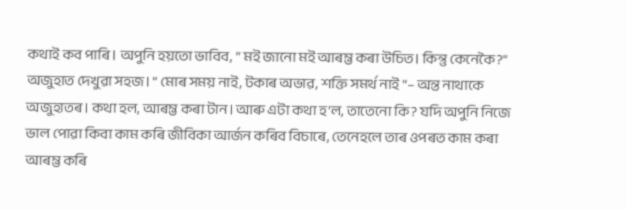কথাই কব পাৰি। অপুনি হয়তো ভাবিব, ” মই জানো মই আৰম্ভ কৰা উচিত। কিন্তু কেনেকৈ?” অজুহাত দেখুৱা সহজ। ” মোৰ সময় নাই, টকাৰ অভাৱ, শক্তি সমৰ্থ নাই “– অন্ত নাথাকে অজুহাতৰ। কথা হল, আৰম্ভ কৰা টান। আৰু এটা কথা হ’ল, তাতেনো কি? যদি অপুনি নিজে ভাল পোৱা কিবা কাম কৰি জীবিকা আৰ্জন কৰিব বিচাৰে, তেনেহলে তাৰ ওপৰত কাম কৰা আৰম্ভ কৰি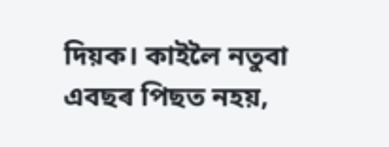দিয়ক। কাইলৈ নতুবা এবছৰ পিছত নহয়,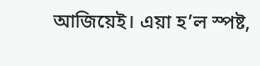আজিয়েই। এয়া হ’ল স্পষ্ট,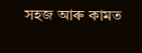সহজ আৰু কামত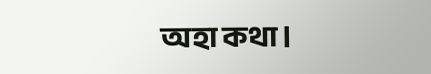অহা কথা।